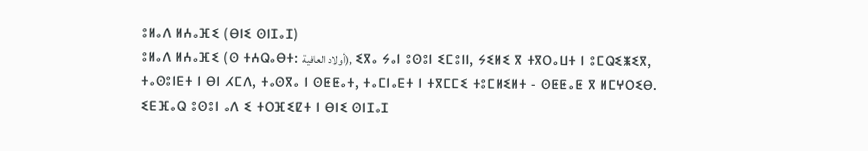ⵓⵍⴰⴷ ⵍⵄⴰⴼⵉ (ⴱⵏⵉ ⵙⵏⵊⴰⵊ)
ⵓⵍⴰⴷ ⵍⵄⴰⴼⵉ (ⵙ ⵜⵄⵕⴰⴱⵜ: أولاد العافية), ⵉⴳⴰ ⵢⴰⵏ ⵓⵙⵓⵏ ⵉⵎⵓⵏⵏ, ⵢⵉⵍⵉ ⴳ ⵜⴳⵔⴰⵡⵜ ⵏ ⵓⵎⵕⵉⵥⵉⴳ, ⵜⴰⵙⵓⵏⴹⵜ ⵏ ⴱⵏ ⵃⵎⴷ, ⵜⴰⵙⴳⴰ ⵏ ⵙⵟⵟⴰⵜ, ⵜⴰⵎⵏⴰⴹⵜ ⵏ ⵜⴳⵎⵎⵉ ⵜⵓⵎⵍⵉⵍⵜ - ⵙⵟⵟⴰⵟ ⴳ ⵍⵎⵖⵔⵉⴱ. ⵉⴹⴼⴰⵕ ⵓⵙⵓⵏ ⴰⴷ ⵉ ⵜⵔⴼⵉⵇⵜ ⵏ ⴱⵏⵉ ⵙⵏⵊⴰⵊ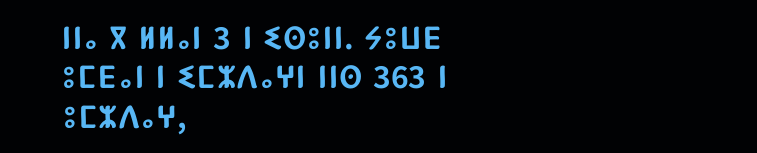ⵏⵏⴰ ⴳ ⵍⵍⴰⵏ 3 ⵏ ⵉⵙⵓⵏⵏ. ⵢⵓⵡⴹ ⵓⵎⴹⴰⵏ ⵏ ⵉⵎⵣⴷⴰⵖⵏ ⵏⵏⵙ 363 ⵏ ⵓⵎⵣⴷⴰⵖ,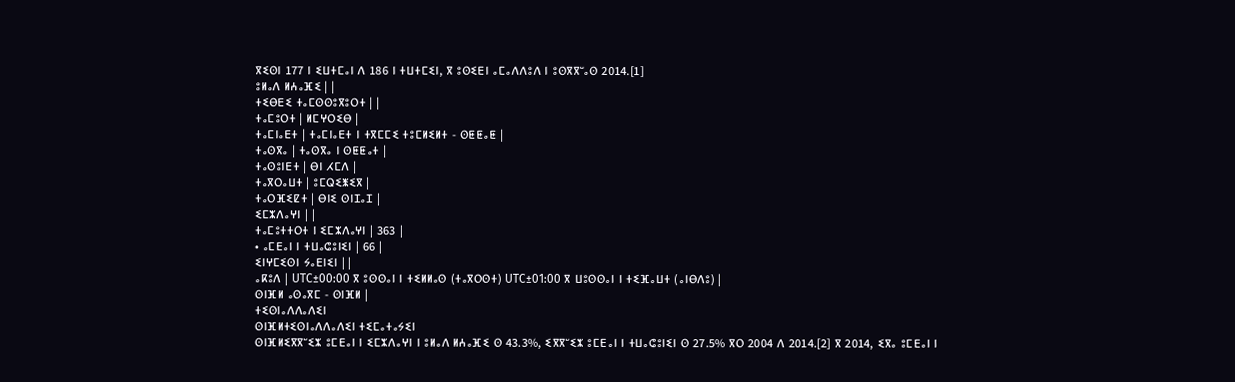ⴳⵉⵙⵏ 177 ⵏ ⵉⵡⵜⵎⴰⵏ ⴷ 186 ⵏ ⵜⵡⵜⵎⵉⵏ, ⴳ ⵓⵙⵉⴹⵏ ⴰⵎⴰⴷⴷⵓⴷ ⵏ ⵓⵙⴳⴳⵯⴰⵙ 2014.[1]
ⵓⵍⴰⴷ ⵍⵄⴰⴼⵉ | |
ⵜⵉⴱⴹⵉ ⵜⴰⵎⵙⵙⵓⴳⵓⵔⵜ | |
ⵜⴰⵎⵓⵔⵜ | ⵍⵎⵖⵔⵉⴱ |
ⵜⴰⵎⵏⴰⴹⵜ | ⵜⴰⵎⵏⴰⴹⵜ ⵏ ⵜⴳⵎⵎⵉ ⵜⵓⵎⵍⵉⵍⵜ - ⵙⵟⵟⴰⵟ |
ⵜⴰⵙⴳⴰ | ⵜⴰⵙⴳⴰ ⵏ ⵙⵟⵟⴰⵜ |
ⵜⴰⵙⵓⵏⴹⵜ | ⴱⵏ ⵃⵎⴷ |
ⵜⴰⴳⵔⴰⵡⵜ | ⵓⵎⵕⵉⵥⵉⴳ |
ⵜⴰⵔⴼⵉⵇⵜ | ⴱⵏⵉ ⵙⵏⵊⴰⵊ |
ⵉⵎⵣⴷⴰⵖⵏ | |
ⵜⴰⵎⵓⵜⵜⵔⵜ ⵏ ⵉⵎⵣⴷⴰⵖⵏ | 363 |
• ⴰⵎⴹⴰⵏ ⵏ ⵜⵡⴰⵛⵓⵏⵉⵏ | 66 |
ⵉⵏⵖⵎⵉⵙⵏ ⵢⴰⴹⵏⵉⵏ | |
ⴰⴽⵓⴷ | UTC±00:00 ⴳ ⵓⵙⵙⴰⵏ ⵏ ⵜⵉⵍⵍⴰⵙ (ⵜⴰⴳⵔⵙⵜ) UTC±01:00 ⴳ ⵡⵓⵙⵙⴰⵏ ⵏ ⵜⵉⴼⴰⵡⵜ (ⴰⵏⴱⴷⵓ) |
ⵙⵏⴼⵍ ⴰⵙⴰⴳⵎ - ⵙⵏⴼⵍ |
ⵜⵉⵙⵏⴰⴷⴷⴰⴷⵉⵏ
ⵙⵏⴼⵍⵜⵉⵙⵏⴰⴷⴷⴰⴷⵉⵏ ⵜⵉⵎⴰⵜⴰⵢⵉⵏ
ⵙⵏⴼⵍⵉⴳⴳⵯⵉⵣ ⵓⵎⴹⴰⵏ ⵏ ⵉⵎⵣⴷⴰⵖⵏ ⵏ ⵓⵍⴰⴷ ⵍⵄⴰⴼⵉ ⵙ 43.3%, ⵉⴳⴳⵯⵉⵣ ⵓⵎⴹⴰⵏ ⵏ ⵜⵡⴰⵛⵓⵏⵉⵏ ⵙ 27.5% ⴳⵔ 2004 ⴷ 2014.[2] ⴳ 2014, ⵉⴳⴰ ⵓⵎⴹⴰⵏ ⵏ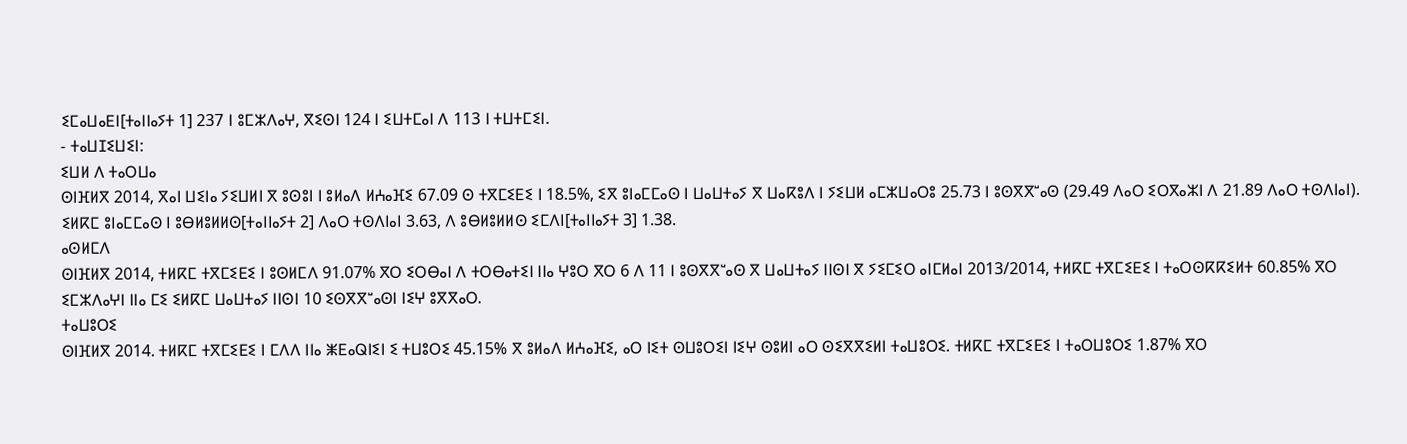ⵉⵎⴰⵡⴰⴹⵏ[ⵜⴰⵏⵏⴰⵢⵜ 1] 237 ⵏ ⵓⵎⵣⴷⴰⵖ, ⴳⵉⵙⵏ 124 ⵏ ⵉⵡⵜⵎⴰⵏ ⴷ 113 ⵏ ⵜⵡⵜⵎⵉⵏ.
- ⵜⴰⵡⵊⵉⵡⵉⵏ:
ⵉⵡⵍ ⴷ ⵜⴰⵔⵡⴰ
ⵙⵏⴼⵍⴳ 2014, ⴳⴰⵏ ⵡⵉⵏⴰ ⵢⵉⵡⵍⵏ ⴳ ⵓⵙⵓⵏ ⵏ ⵓⵍⴰⴷ ⵍⵄⴰⴼⵉ 67.09 ⵙ ⵜⴳⵎⵉⴹⵉ ⵏ 18.5%, ⵉⴳ ⵓⵏⴰⵎⵎⴰⵙ ⵏ ⵡⴰⵡⵜⴰⵢ ⴳ ⵡⴰⴽⵓⴷ ⵏ ⵢⵉⵡⵍ ⴰⵎⵣⵡⴰⵔⵓ 25.73 ⵏ ⵓⵙⴳⴳⵯⴰⵙ (29.49 ⴷⴰⵔ ⵉⵔⴳⴰⵣⵏ ⴷ 21.89 ⴷⴰⵔ ⵜⵙⴷⵏⴰⵏ). ⵉⵍⴽⵎ ⵓⵏⴰⵎⵎⴰⵙ ⵏ ⵓⴱⵍⵓⵍⵍⵙ[ⵜⴰⵏⵏⴰⵢⵜ 2] ⴷⴰⵔ ⵜⵙⴷⵏⴰⵏ 3.63, ⴷ ⵓⴱⵍⵓⵍⵍⵙ ⵉⵎⴷⵏ[ⵜⴰⵏⵏⴰⵢⵜ 3] 1.38.
ⴰⵙⵍⵎⴷ
ⵙⵏⴼⵍⴳ 2014, ⵜⵍⴽⵎ ⵜⴳⵎⵉⴹⵉ ⵏ ⵓⵙⵍⵎⴷ 91.07% ⴳⵔ ⵉⵔⴱⴰⵏ ⴷ ⵜⵔⴱⴰⵜⵉⵏ ⵏⵏⴰ ⵖⵓⵔ ⴳⵔ 6 ⴷ 11 ⵏ ⵓⵙⴳⴳⵯⴰⵙ ⴳ ⵡⴰⵡⵜⴰⵢ ⵏⵏⵙⵏ ⴳ ⵢⵉⵎⵉⵔ ⴰⵏⵎⵍⴰⵏ 2013/2014, ⵜⵍⴽⵎ ⵜⴳⵎⵉⴹⵉ ⵏ ⵜⴰⵔⵙⴽⴽⵉⵍⵜ 60.85% ⴳⵔ ⵉⵎⵣⴷⴰⵖⵏ ⵏⵏⴰ ⵎⵉ ⵉⵍⴽⵎ ⵡⴰⵡⵜⴰⵢ ⵏⵏⵙⵏ 10 ⵉⵙⴳⴳⵯⴰⵙⵏ ⵏⵉⵖ ⵓⴳⴳⴰⵔ.
ⵜⴰⵡⵓⵔⵉ
ⵙⵏⴼⵍⴳ 2014. ⵜⵍⴽⵎ ⵜⴳⵎⵉⴹⵉ ⵏ ⵎⴷⴷ ⵏⵏⴰ ⵥⴹⴰⵕⵏⵉⵏ ⵉ ⵜⵡⵓⵔⵉ 45.15% ⴳ ⵓⵍⴰⴷ ⵍⵄⴰⴼⵉ, ⴰⵔ ⵏⵉⵜ ⵙⵡⵓⵔⵉⵏ ⵏⵉⵖ ⵙⵓⵍⵏ ⴰⵔ ⵙⵉⴳⴳⵉⵍⵏ ⵜⴰⵡⵓⵔⵉ. ⵜⵍⴽⵎ ⵜⴳⵎⵉⴹⵉ ⵏ ⵜⴰⵔⵡⵓⵔⵉ 1.87% ⴳⵔ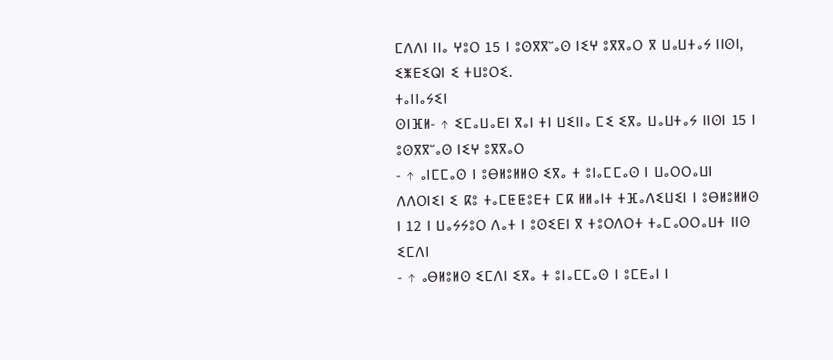ⵎⴷⴷⵏ ⵏⵏⴰ ⵖⵓⵔ 15 ⵏ ⵓⵙⴳⴳⵯⴰⵙ ⵏⵉⵖ ⵓⴳⴳⴰⵔ ⴳ ⵡⴰⵡⵜⴰⵢ ⵏⵏⵙⵏ, ⵉⵥⴹⵉⵕⵏ ⵉ ⵜⵡⵓⵔⵉ.
ⵜⴰⵏⵏⴰⵢⵉⵏ
ⵙⵏⴼⵍ- ↑ ⵉⵎⴰⵡⴰⴹⵏ ⴳⴰⵏ ⵜⵏ ⵡⵉⵏⵏⴰ ⵎⵉ ⵉⴳⴰ ⵡⴰⵡⵜⴰⵢ ⵏⵏⵙⵏ 15 ⵏ ⵓⵙⴳⴳⵯⴰⵙ ⵏⵉⵖ ⵓⴳⴳⴰⵔ
- ↑ ⴰⵏⵎⵎⴰⵙ ⵏ ⵓⴱⵍⵓⵍⵍⵙ ⵉⴳⴰ ⵜ ⵓⵏⴰⵎⵎⴰⵙ ⵏ ⵡⴰⵔⵔⴰⵡⵏ ⴷⴷⵔⵏⵉⵏ ⵉ ⴽⵓ ⵜⴰⵎⵟⵟⵓⴹⵜ ⵎⴽ ⵍⵍⴰⵏⵜ ⵜⴼⴰⴷⵉⵡⵉⵏ ⵏ ⵓⴱⵍⵓⵍⵍⵙ ⵏ 12 ⵏ ⵡⴰⵢⵢⵓⵔ ⴷⴰⵜ ⵏ ⵓⵙⵉⴹⵏ ⴳ ⵜⵓⵔⴷⵔⵜ ⵜⴰⵎⴰⵔⵔⴰⵡⵜ ⵏⵏⵙ ⵉⵎⴷⵏ
- ↑ ⴰⴱⵍⵓⵍⵙ ⵉⵎⴷⵏ ⵉⴳⴰ ⵜ ⵓⵏⴰⵎⵎⴰⵙ ⵏ ⵓⵎⴹⴰⵏ ⵏ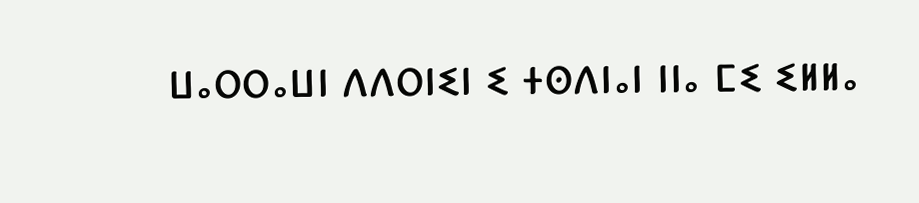ⵡⴰⵔⵔⴰⵡⵏ ⴷⴷⵔⵏⵉⵏ ⵉ ⵜⵙⴷⵏⴰⵏ ⵏⵏⴰ ⵎⵉ ⵉⵍⵍⴰ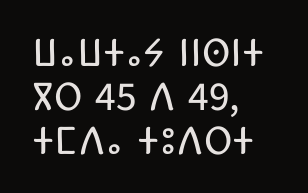ⵡⴰⵡⵜⴰⵢ ⵏⵏⵙⵏⵜ ⴳⵔ 45 ⴷ 49, ⵜⵎⴷⴰ ⵜⵓⴷⵔⵜ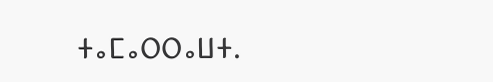ⵜⴰⵎⴰⵔⵔⴰⵡⵜ.